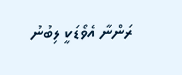ރަންނާ އެވޯޑަކީ ލިބުނު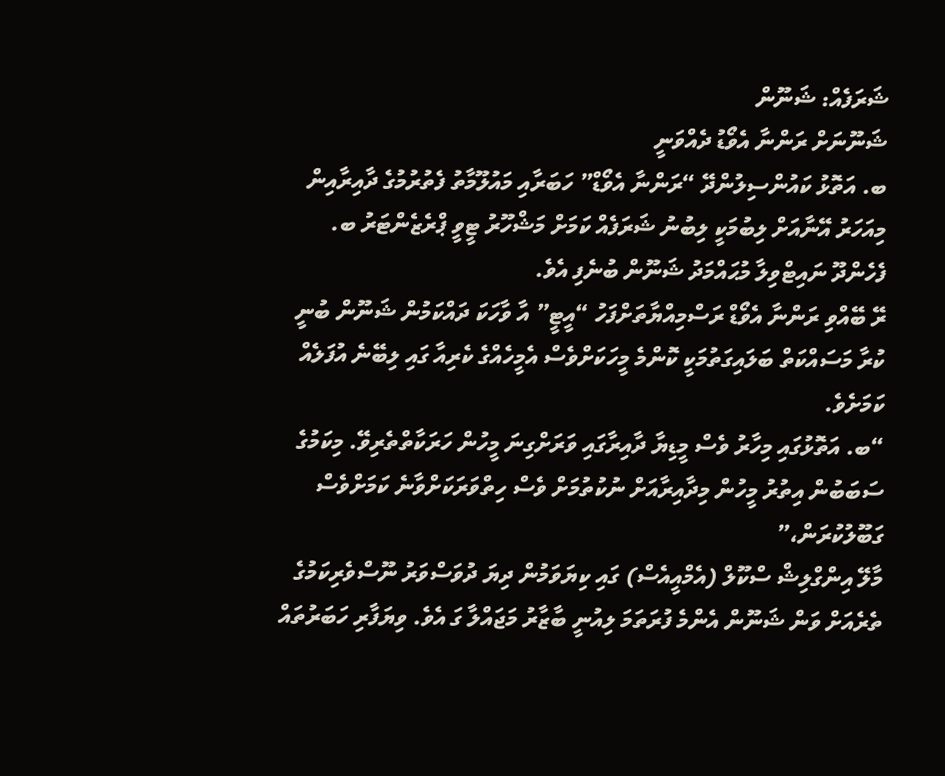ޝަރަފެއް: ޝަނޫން
ޝަނޫނަށް ރަންނާ އެވޯޑު ދެއްވަނީ
ބ. އަތޮޅު ކައުންސިލުންދޭ “ރަންނާ އެވޯޑް” ހަބަރާއި މައުލޫމާތު ފެތުރުމުގެ ދާއިރާއިން މިއަހަރު އޭނާއަށް ލިބުމަކީ ލިބުނު ޝަރަފެއް ކަމަށް މަޝްހޫރު ޓީވީ ޕްރެޒެންޓަރު ބ. ފެހެންދޫ ނައިޓްވިލާ މުޙައްމަދު ޝަނޫން ބުނެފި އެވެ.
ރޭ ބޭއްވި ރަންނާ އެވޯޑް ރަސްމިއްޔާތަށްފަހު “އީޓީ” އާ ވާހަކަ ދައްކަމުން ޝަނޫން ބުނީ ކުރާ މަސައްކަތް ބަލައިގަތުމަކީ ކޮންމެ މީހަކަށްވެސް އެމީހެއްގެ ކެރިއާ ގައި ލިބޭނެ އުފަލެއް ކަމަށެވެ.
“ބ. އަތޮޅުގައި މިހާރު ވެސް މީޑިޔާ ދާއިރާގައި ވަރަށްގިނަ މީހުން ހަރަކާތްތެރިވޭ. މިކަމުގެ ސަބަބުން އިތުރު މީހުން މިދާއިރާއަށް ނުކުތުމަށް ވެސް ހިތްވަރަކަށްވާނެ ކަމަށްވެސް ގަބޫލުކުރަން،”
މާލޭ އިންގްލިޝް ސްކޫލް (އެމްއީއެސް) ގައި ކިޔަވަމުން ދިޔަ ދުވަސްވަރު ނޫސްވެރިކަމުގެ ތެރެއަށް ވަން ޝަނޫން އެންމެ ފުރަތަމަ ލިއުނީ ބާޒާރު މަޖައްލާ ގަ އެވެ. ވިޔަފާރި ހަބަރުތައް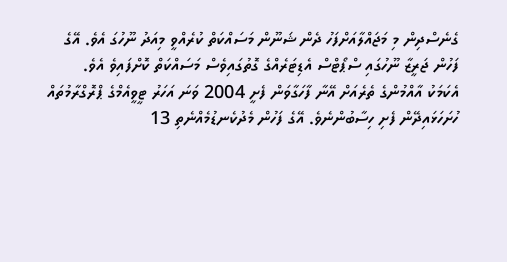ގެނެސްދިން މި މަޖައްލާއަށްފަހު ދެން ޝަނޫން މަސައްކަތް ކުރެއްވީ މިއަދު ނޫހުގަ އެވެ. އޭގެ ފަހުން ޖަރީޒާ ނޫހުގައި ސްޕޯޓްސް އެޑިޓަރެއްގެ ގޮތުގައިވެސް މަސައްކަތް ކޮށްފައިވެ އެވެ.
އެކަމަކު އާއްމުންގެ ތެރެއަށް އޭނާ ފާހަގާވަން ފެށީ 2004 ވަނަ އަހަރު ޓީވީއެމްގެ ޕްރޮގްރާމުތައް ހުށަހަޅައިދޭން ފެށި ހިސާބުންނެވެ. އޭގެ ފަހުން މެދުކެނޑުމެއްނެތި 13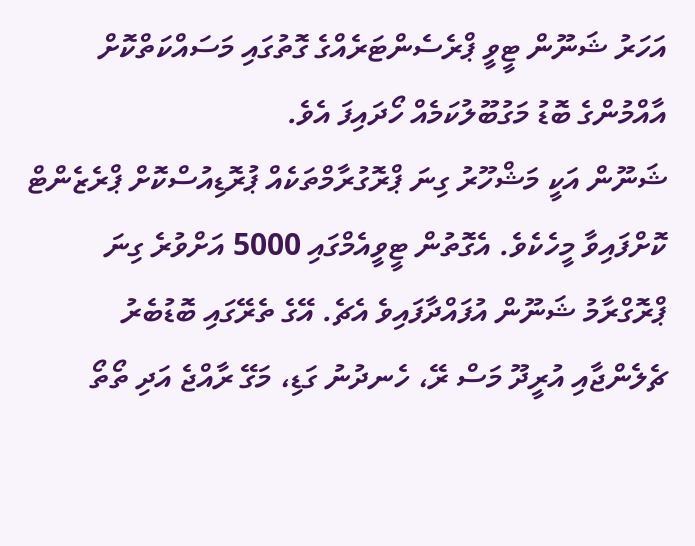އަހަރު ޝަނޫން ޓީވީ ޕްރެސެންޓަރެއްގެ ގޮތުގައި މަސައްކަތްކޮށް އާއްމުންގެ ބޮޑު މަގުބޫލުކަމެއް ހޯދައިފަ އެވެ.
ޝަނޫން އަކީ މަޝްހޫރު ގިނަ ޕްރޮގުރާމްތަކެއް ޕުރޮޑިއުސްކޮށް ޕްރެޒެންޓް ކޮށްފައިވާ މީހެކެވެ. އެގޮތުން ޓީވީއެމްގައި 5000 އަށްވުރެ ގިނަ ޕްރޮގްރާމު ޝަނޫން އުފައްދާފައިވެ އެޗެ. އޭގެ ތެރޭގައި ބޮޑުބެރު ޗެލެންޖާއި އުރީދޫ މަސް ރޭ، ހެނދުނު ގަޑި، މަގޭ ރާއްޖެ އަދި ތޯތޯ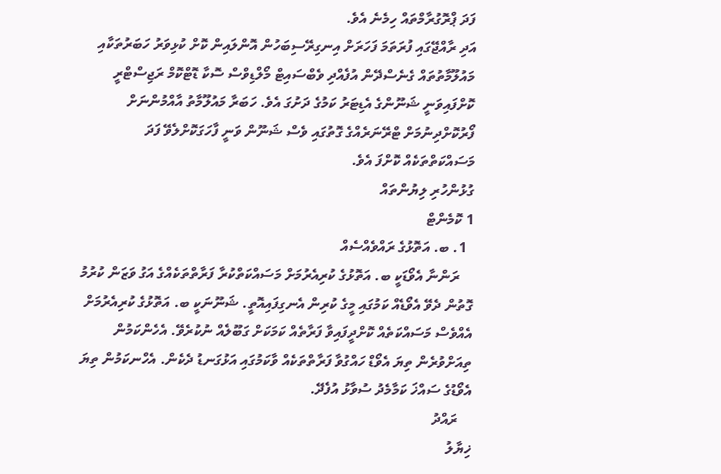ފަދަ ޕްރޮގުރާމްތައް ހިމެނެ އެވެ.
އަދި ރާއްޖޭގައި ފުރަތަމަ ފަހަރަށް އިނގިރޭސިބަހުން އޮންލައިން ކޮށް ކުޅިވަރު ހަބަރުތަކާއި މައުލޫމާތުތައް ގެނެސްދޭން އުފެއްދި ވެބްސައިޓް މޯލްޑިވްސް ސޮކާ ޑޮޓްކޮމް ރަޖިސްޓްރީ ކޮށްފައިވަނީ ޝަނޫންގެ އެޑިޓަރު ކަމުގެ ދަށުގަ އެވެ. ހަބަރާ މައުލޫމާތު އާއްމުންނަށް ފޯރުކޮށްދިނުމަށް ޓްރޭނަރެއްގެ ގޮތުގައި ވެސް ޝަނޫން ވަނީ ފާހަގަކޮށްލެވޭ ފަދަ މަސައްކަތްތަކެއް ކޮށްފަ އެވެ.
ގުޅުންހުރި ލިޔުންތައް
1 ކޮމެންޓް
  1. ބ. އަތޮޅުގެ ރައްވެއްސެއް
    ރަންނާ އެވޯޑަކީ ބ. އަތޮޅުގެ ކުރިއެރުމަށް މަސައްކަތްކުރާ ފަރާތްތަކެއްގެ އަގު ވަޒަން ކުރުމު ގޮތުން ދެވޭ އެވޯޑެއް ކަމުގައި މީގެ ކުރިން އެނގިފައިއޮތީ. ޝަނޫނަކީ ބ. އަތޮޅުގެ ކުރިއެރުމަށް އެއްވެސް މަސައްކަތެއް ކޮށްދީފައިވާ ފަރާތެއް ކަމަކަށް ގަބޫލެއް ނުކުރެވޭ. އެހެންކަމުން ތިއަށްވުރެން ތިޔަ އެވޯޑް ހައްގުވާ ފަރާތްތަކެއް ވާކަމުގައި އަޅުގަނޑު ދެކެން. އެހްނކަމުން ތިޔަ އެވޯޑުގެ ސައްޚަ ކަމާމެދު ސުވާޅު އުފެދޭ.
    ރައްދު
ޚިޔާލު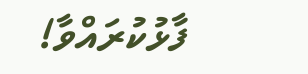ފާޅުކުރައްވާ!